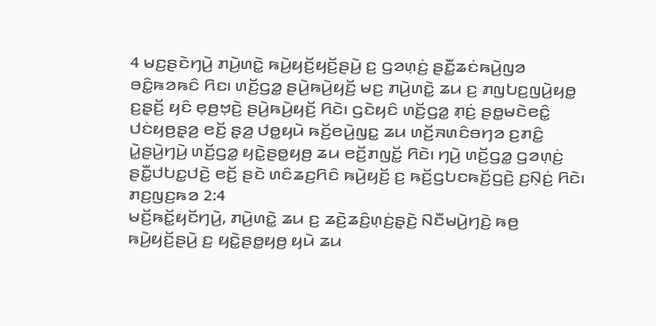4 ꤗꤢ꤬ꤔꤢꤧꤚꤣꤧ꤬ ꤊꤣꤧ꤬ꤛꤢꤧ꤭ ꤒꤣꤧ꤬ꤟꤢꤩ꤬ꤟꤢꤩ꤬ꤔꤣꤧ꤬ ꤢ꤬ ꤞꤤꤛ꤫ꤢꤦ꤬ ꤔꤢꤪ꤭ꤘꤢꤦꤒꤣꤧ꤬ꤜꤤ ꤋꤢꤨ꤭ꤒꤤꤒꤢꤨ ꤖꤢ꤯ ꤛꤢꤩ꤬ꤞꤤ꤭ ꤔꤣꤧ꤬ꤒꤣꤧ꤬ꤟꤢꤩ꤬ ꤗꤢ꤬ ꤊꤣꤧ꤬ꤛꤢꤧ꤭ ꤘꤣ ꤢ꤬ ꤊꤜꤝꤢ꤬ꤜꤣꤧ꤬ꤟꤥ꤭ ꤢ꤬ꤔ꤫ꤢꤩ꤬ ꤟꤢꤨ ꤕ꤫ꤥ꤬ꤠ꤫ꤢꤧ꤬ ꤔꤣꤧ꤬ꤒꤣꤧ꤬ꤟꤢꤩ꤬ ꤖꤢꤧ꤯ ꤞꤢꤧꤟꤢꤨ ꤛꤢꤩ꤬ꤞꤤ꤭ ꤊ꤫ꤢꤦ꤬ ꤔꤥ꤭ꤗꤢꤧꤕꤢꤨ꤭ ꤓꤢꤦꤟꤥ꤬ꤔ꤫ꤤ꤬ ꤕꤢꤩ꤬ ꤔ꤫ꤤ꤬ ꤓꤥ꤭ꤟꤣꤧ ꤒꤢꤩ꤬ꤕꤣꤧ꤬ꤜꤢ꤭ ꤘꤣ ꤛꤢꤩ꤬ꤏꤛꤢꤨꤋꤚꤤ ꤢ꤬ꤊꤢꤨ꤭ ꤣꤧ꤭ꤔꤣꤧ꤬ꤚꤣꤧ꤬ ꤛꤢꤩ꤬ꤞꤤ꤭ ꤟꤢꤧ꤭ꤔꤥ꤭ꤟꤥ꤬ ꤘꤣ ꤕꤢꤩ꤬ꤊꤜꤢꤩ꤭ ꤖꤢꤧ꤯ ꤚꤣꤧ꤬ ꤛꤢꤩ꤬ꤞꤤ꤭ ꤞꤤꤛ꤫ꤢꤦ꤬ ꤔꤢꤪ꤭ꤓꤝꤢ꤭ꤓꤢꤧ꤬ ꤕꤢꤩ꤬ ꤔꤢꤧ ꤛꤢꤨꤘꤢ꤬ꤖꤢꤨ ꤒꤣꤧ꤬ꤟꤢꤩ꤬ ꤢ꤬ ꤒꤢꤩ꤬ꤞꤝꤢꤒꤢꤩ꤬ꤞꤢꤧ꤬ ꤢ꤬ꤡ꤫ꤢꤦ꤬ ꤖꤢꤧ꤯
ꤊꤢ꤬ꤜꤢ꤬ꤒꤤ 2:4
ꤗꤢꤩ꤬ꤒꤢꤩ꤭ꤟꤢꤩꤚꤣꤧ꤬, ꤊꤣꤧ꤬ꤛꤢꤧ꤭ ꤘꤣ ꤢ꤬ ꤘꤢꤧ꤬ꤘꤢꤨ꤬ꤛ꤫ꤢꤦ꤬ꤔ꤫ꤢꤧ꤬ ꤡꤢꤪꤗꤣꤧ꤬ꤚꤢꤧ꤬ ꤒꤥ꤬ ꤒꤣꤧ꤬ꤟꤢꤩ꤬ꤔꤣꤧ꤬ ꤢ꤬ ꤟꤢꤧ꤭ꤔꤥ꤭ꤟꤥ꤬ ꤟꤣꤧ ꤘꤣ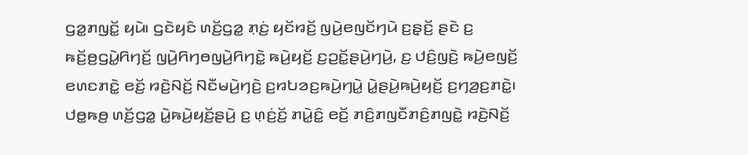ꤞꤤ꤭ꤊꤜꤢꤩ꤭ ꤟꤣꤧ꤯ ꤞꤢꤧꤟꤢꤨ ꤛꤢꤩ꤬ꤞꤤ꤭ ꤊ꤫ꤢꤦ꤬ ꤟꤢꤩꤙꤢꤩ꤬ ꤜꤣꤧ꤬ꤕꤜꤢꤩꤚꤣꤧ ꤢ꤬ꤔ꤫ꤢꤩ꤬ ꤔꤢꤧ ꤢ꤬ ꤒꤢꤩ꤬ꤥ꤬ꤞꤣꤧ꤭ꤖꤚꤢꤩ꤬ ꤜꤣꤧ꤬ꤖꤚꤥꤜꤣꤧ꤬ꤖꤚꤢꤧ꤭ ꤒꤣꤧ꤬ꤟꤢꤩ꤬ ꤢ꤬ꤑꤢꤩ꤭ꤔꤣꤧ꤬ꤚꤣꤧ꤬, ꤢ꤬ ꤓꤢꤨ꤬ꤜꤢꤧ꤬ ꤒꤣꤧ꤬ꤕꤜꤢꤩ꤬ ꤕꤛꤢꤊꤢꤧ꤭ ꤕꤢꤩ꤬ ꤙꤢꤧ꤬ꤡꤢꤩ꤬ ꤡꤢꤪꤗꤣꤧ꤬ꤚꤢꤧ꤬ ꤢ꤬ꤙꤝꤤꤢ꤬ꤒꤣꤧ꤬ꤚꤣꤧ꤭ ꤣꤧ꤭ꤔꤣꤧ꤬ꤒꤣꤧ꤬ꤟꤢꤩ꤬ ꤢ꤬ꤚꤤ꤬ꤢ꤬ꤊꤢꤧ꤭꤯ ꤓꤥ꤭ꤒꤥ꤬ ꤛꤢꤩ꤬ꤞꤤ꤭ ꤣꤧ꤭ꤒꤣꤧ꤬ꤟꤢꤩ꤬ꤔꤣꤧ꤬ ꤢ꤬ ꤛ꤫ꤢꤦ꤬ꤢꤩ꤬ ꤊꤣꤧ꤭ꤢꤨ꤭ ꤕꤢꤩ꤬ ꤊꤢꤨ꤬ꤊꤜꤢꤪꤊꤢꤨ꤬ꤊꤜꤢꤧ꤭ ꤙꤢꤧ꤬ꤡꤢꤩ꤬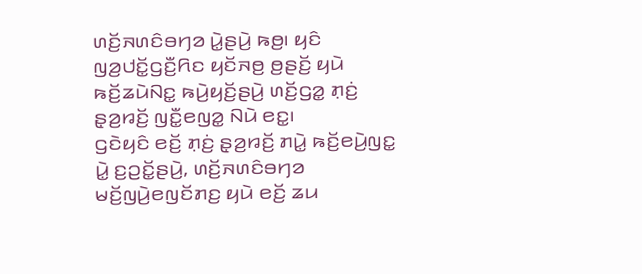ꤛꤢꤩ꤬ꤏꤛꤢꤨꤋꤚꤤ ꤣꤧ꤭ꤔꤣꤧ꤬ ꤒꤥ꤬꤯ ꤟꤢꤨ ꤜꤤ꤬ꤓꤢꤩ꤭ꤞꤢꤪ꤬ꤖꤢ ꤟꤢꤩꤏꤥ꤬ ꤥ꤬ꤔꤢꤩ꤬ ꤟꤣꤧ ꤒꤢꤩ꤬ꤘꤣꤧꤡꤢ꤭ ꤒꤣꤧ꤬ꤟꤢꤩ꤬ꤔꤣꤧ꤬ ꤛꤢꤩ꤬ꤞꤤ꤭ ꤊ꤫ꤢꤦ꤬ ꤔ꤫ꤤ꤬ꤙꤢꤩ꤬ ꤜꤢꤪ꤭ꤕꤜꤤ꤭ ꤡꤣꤧ ꤕꤢ꤭꤯
ꤞꤢꤧꤟꤢꤨ ꤕꤢꤩ꤬ ꤊ꤫ꤢꤦ꤬ ꤔ꤫ꤤ꤬ꤙꤢꤩ꤬ ꤊꤣꤧ꤭ ꤒꤢꤩ꤬ꤕꤣꤧ꤬ꤜꤢ꤭ ꤣꤧ꤭ ꤢ꤬ꤑꤢꤩ꤭ꤔꤣꤧ꤬, ꤛꤢꤩ꤬ꤏꤛꤢꤨꤋꤚꤤ ꤗꤢꤩ꤬ꤜꤣꤧ꤬ꤕꤜꤢꤩꤊꤢ꤬ ꤟꤣꤧ ꤕꤢꤩ꤬ ꤘꤣ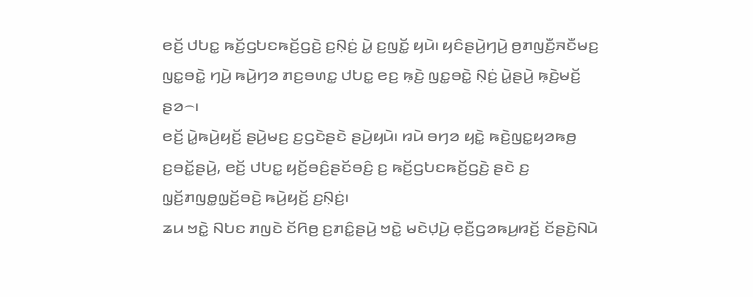ꤕꤢꤩ꤬ ꤓꤝꤢ꤭ ꤒꤢꤩ꤬ꤞꤝꤢꤒꤢꤩ꤬ꤞꤢꤧ꤬ ꤢ꤬ꤡ꤫ꤢꤦ꤬ ꤣꤧ꤭ ꤢ꤬ꤜꤢꤩ꤭ ꤟꤣꤧ꤯ ꤟꤢꤨꤔꤣꤧ꤬ꤚꤣꤧ꤬ ꤥ꤬ꤊꤜꤢꤪ꤬ꤏꤢꤪꤗꤢ꤬ ꤜꤢ꤭ꤋꤢꤧ꤭ ꤚꤣꤧ꤬ ꤒꤣꤧ꤬ꤚꤤ ꤊꤢ꤬ꤋꤛꤢ꤭ ꤓꤝꤢ꤭ ꤕꤢ꤬ ꤒ꤫ꤢꤧ꤬ ꤜꤢ꤭ꤋꤢꤧ꤭ ꤡ꤫ꤢꤦ꤬ ꤣꤧ꤭ꤔꤣꤧ꤬ ꤒ꤫ꤢꤧ꤬ꤗꤢꤩ꤬ ꤔꤤ꤮꤯
ꤕꤢꤩ꤬ ꤣꤧ꤭ꤒꤣꤧ꤬ꤟꤢꤩ꤬ ꤔꤣꤧ꤬ꤗꤢ꤬ ꤢ꤬ꤞꤢꤧꤔꤢꤧ ꤔꤣꤧ꤬ꤟꤣꤧ꤯ ꤙꤣꤧ ꤋꤚꤤ ꤟꤢꤧ꤭ ꤒꤢꤧ꤬ꤜꤢ꤭ꤟꤤꤒꤥ꤬ ꤢ꤬ꤋꤢꤩ꤭ꤔꤣꤧ꤬, ꤕꤢꤩ꤬ ꤓꤝꤢ꤭ ꤟꤢꤩ꤬ꤋꤢꤨ꤬ꤔꤢꤩꤋꤢꤨ꤬ ꤢ꤬ ꤒꤢꤩ꤬ꤞꤝꤢꤒꤢꤩ꤬ꤞꤢꤧ꤬ ꤔꤢꤧ ꤢ꤬ ꤜ꤫ꤢꤩ꤬ꤊꤜꤥ꤭ꤜ꤫ꤢꤩ꤬ꤋꤢꤧ꤬ ꤒꤣꤧ꤬ꤟꤢꤩ꤬ ꤢ꤬ꤡ꤫ꤢꤦ꤬꤯
ꤘꤣ ꤠꤢꤧ꤭ ꤡꤝꤢ ꤊꤜꤢꤧ ꤢꤩꤖꤥ꤬ ꤢ꤬ꤊꤢꤨ꤭ꤔꤣꤧ꤬ ꤠꤢꤧ꤭ ꤗꤢꤧꤓ꤫ꤣꤧ꤬ ꤕ꤫ꤢꤪ꤬ꤞꤤꤒꤣ꤬ꤙꤢꤩ꤬ ꤢꤩꤔꤢꤧ꤬ꤡꤣꤧ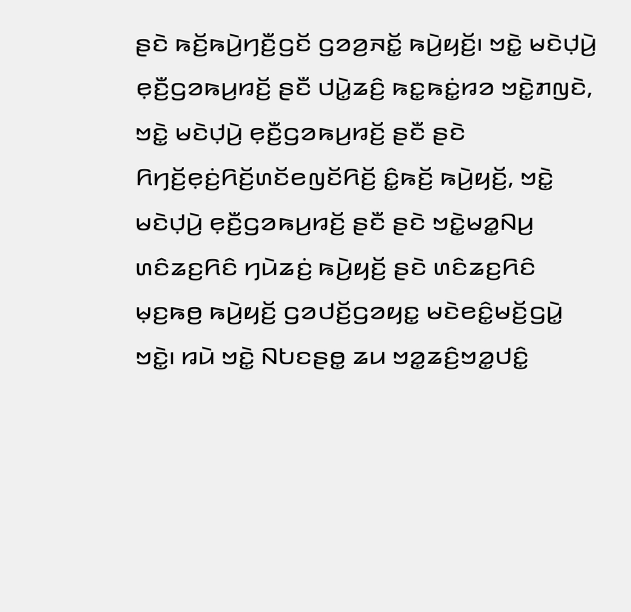ꤔꤢꤧ ꤒꤢꤩ꤬ꤒꤣꤧ꤬ꤚꤢꤪ꤬ꤞꤢꤩ ꤞꤤꤤ꤬ꤏꤢꤩ꤭ ꤒꤣꤧ꤬ꤟꤢꤩ꤬꤯ ꤠꤢꤧ꤭ ꤗꤢꤧꤓ꤫ꤣꤧ꤬ ꤕ꤫ꤢꤪ꤬ꤞꤤꤒꤣ꤬ꤙꤢꤩ꤬ ꤔꤢꤪ ꤓꤣꤧ꤭ꤘꤢꤨ꤬ ꤒꤢ꤭ꤒꤢꤦ꤭ꤙꤤ ꤠꤢꤧ꤭ꤊꤜꤢꤧ, ꤠꤢꤧ꤭ ꤗꤢꤧꤓ꤫ꤣꤧ꤬ ꤕ꤫ꤢꤪ꤬ꤞꤤꤒꤣ꤬ꤙꤢꤩ꤬ ꤔꤢꤪ ꤔꤢꤧ ꤖꤚꤢꤩ꤬ꤕ꤫ꤢꤦ꤬ꤖꤢꤩ꤬ꤛꤢꤩꤕꤜꤢꤩꤖꤢꤩ꤬ ꤢꤨ꤭ꤒꤢꤩ꤬ ꤒꤣꤧ꤬ꤟꤢꤩ꤬, ꤠꤢꤧ꤭ ꤗꤢꤧꤓ꤫ꤣꤧ꤬ ꤕ꤫ꤢꤪ꤬ꤞꤤꤒꤣ꤬ꤙꤢꤩ꤬ ꤔꤢꤪ ꤔꤢꤧ ꤠꤢꤧ꤭ꤗꤤ꤭ꤡꤣ꤬ ꤛꤢꤨꤘꤢ꤬ꤖꤢꤨ ꤚꤣꤧꤘꤢꤦ꤬ ꤒꤣꤧ꤬ꤟꤢꤩ꤬ ꤔꤢꤧ ꤛꤢꤨꤘꤢ꤬ꤖꤢꤨ ꤗ꤫ꤢ꤬ꤒꤥ꤬ ꤒꤣꤧ꤬ꤟꤢꤩ꤬ ꤞꤤꤓꤢꤩ꤬ꤞꤤꤟꤢ꤭ ꤗꤢꤧꤕꤢꤨ꤭ꤗꤢꤩ꤬ꤞꤣꤧ꤭ ꤠꤢꤧ꤭꤯ ꤙꤣꤧ ꤠꤢꤧ꤭ ꤡꤝꤢꤔꤥ꤭ ꤘꤣ ꤠꤤ꤭ꤘꤢꤨ꤬ꤠꤤ꤭ꤓꤢꤨ꤭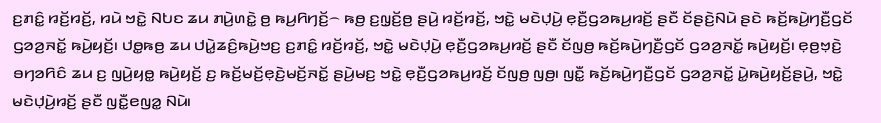ꤢ꤬ꤊꤢꤨ꤭ ꤙꤢꤩ꤬ꤙꤢꤩ꤬, ꤙꤣꤧ ꤠꤢꤧ꤭ ꤡꤝꤢ ꤘꤣ ꤊꤣꤧ꤬ꤛꤢꤧ꤭ ꤥ꤬ ꤒꤣ꤬ꤖꤚꤢꤩ꤬꤮ ꤒꤥ꤬ ꤢ꤬ꤜ꤫ꤢꤩ꤬ꤥ꤬ ꤔꤣꤧ꤬ ꤙꤢꤩ꤬ꤙꤢꤩ꤬, ꤠꤢꤧ꤭ ꤗꤢꤧꤓ꤫ꤣꤧ꤬ ꤕ꤫ꤢꤪ꤬ꤞꤤꤒꤣ꤬ꤙꤢꤩ꤬ ꤔꤢꤪ ꤢꤩꤔꤢꤧ꤬ꤡꤣꤧ ꤔꤢꤧ ꤒꤢꤩ꤬ꤒꤣꤧ꤬ꤚꤢꤪ꤬ꤞꤢꤩ ꤞꤤꤤ꤬ꤏꤢꤩ꤭ ꤒꤣꤧ꤬ꤟꤢꤩ꤬꤯ ꤓꤥ꤭ꤒꤥ꤬ ꤘꤣ ꤓꤣꤧ꤭ꤘꤢꤨ꤬ꤒꤣꤧ꤬ꤠꤢ꤬ ꤢ꤬ꤊꤢꤨ꤭ ꤙꤢꤩ꤬ꤙꤢꤩ꤬, ꤠꤢꤧ꤭ ꤗꤢꤧꤓ꤫ꤣꤧ꤬ ꤕ꤫ꤢꤪ꤬ꤞꤤꤒꤣ꤬ꤙꤢꤩ꤬ ꤔꤢꤪ ꤢꤩꤜꤥ꤬ ꤒꤢꤩ꤬ꤒꤣꤧ꤬ꤚꤢꤪ꤬ꤞꤢꤩ ꤞꤤꤤ꤬ꤏꤢꤩ꤭ ꤒꤣꤧ꤬ꤟꤢꤩ꤬꤯ ꤕ꤫ꤥ꤬ꤠ꤫ꤢꤧ꤬ ꤋꤚꤤꤖꤢꤨ ꤘꤣ ꤢ꤬ ꤜꤣꤧ꤬ꤟꤥ꤭ ꤒꤣꤧ꤬ꤟꤢꤩ꤬ ꤢ꤬ ꤒꤢꤩ꤬ꤗꤢꤩ꤬ꤕ꤫ꤢꤧ꤬ꤗꤢꤩ꤬ꤏꤢꤩ꤭ ꤔꤣꤧ꤬ꤗꤢ꤬ ꤠꤢꤧ꤭ ꤕ꤫ꤢꤪ꤬ꤞꤤꤒꤣ꤬ꤙꤢꤩ꤬ ꤢꤩꤜꤥ꤬ ꤜꤥ꤬꤯ ꤜꤢꤪ꤭ ꤒꤢꤩ꤬ꤒꤣꤧ꤬ꤚꤢꤪ꤬ꤞꤢꤩ ꤞꤤꤤ꤬ꤏꤢꤩ꤭ ꤣꤧ꤭ꤒꤣꤧ꤬ꤟꤢꤩ꤬ꤔꤣꤧ꤬, ꤠꤢꤧ꤭ ꤗꤢꤧꤓ꤫ꤣꤧ꤬ꤙꤢꤩ꤬ ꤔꤢꤪ ꤜꤢꤪ꤭ꤕꤜꤤ꤭ ꤡꤣꤧ꤯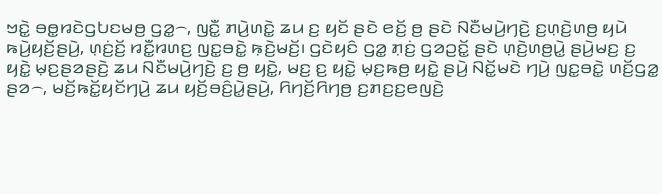ꤠꤢꤧ꤭ ꤋꤥ꤭ꤙꤢꤧꤞꤝꤢꤗꤥ꤬ ꤞꤤ꤭꤮, ꤜꤢꤪ꤭ ꤊꤣꤧ꤬ꤛꤢꤧ꤭ ꤘꤣ ꤢ꤬ ꤟꤢꤩ ꤔꤢꤧ ꤕꤢꤩ꤬ ꤥ꤬ ꤔꤢꤧ ꤡꤢꤪꤗꤣꤧ꤬ꤚꤢꤧ꤬ ꤢ꤬ꤛ꤫ꤢꤧ꤬ꤛꤥ꤬ ꤟꤣꤧ ꤒꤣꤧ꤬ꤟꤢꤩ꤬ꤔꤣꤧ꤬, ꤛ꤫ꤢꤦ꤬ꤢꤩ꤬ ꤙꤢꤪ꤭ꤙꤛꤢ꤬ ꤜꤢ꤭ꤋꤢꤧ꤭ ꤒ꤫ꤢꤧ꤬ꤗꤢꤩ꤬꤯ ꤞꤢꤧꤟꤢꤨ ꤞꤤ꤭ ꤊ꤫ꤢꤦ꤬ ꤞꤤꤑꤢꤩ꤭ ꤔꤢꤧ ꤛ꤫ꤢꤧ꤬ꤛꤥ꤬ꤣꤧ꤭ ꤔꤣꤧ꤬ꤗꤢ꤬ ꤢ꤬ ꤟꤢꤧ꤭ ꤗ꤫ꤢ꤬ꤔꤤꤔꤢꤧ꤬ ꤘꤣ ꤡꤢꤪꤗꤣꤧ꤬ꤚꤢꤧ꤬ ꤢ꤬ ꤥ꤬ ꤟꤢꤧ꤭, ꤗꤢ꤬ ꤢ꤬ ꤟꤢꤧ꤭ ꤗ꤫ꤢ꤬ꤒꤥ꤬ ꤟꤢꤧ꤭ ꤔꤣꤧ꤬ ꤡꤢꤩ꤭ꤗꤢꤧ ꤚꤣꤧ꤬ ꤜꤢ꤭ꤋꤢꤧ꤭ ꤛꤢꤩ꤬ꤞꤤ꤭ ꤔꤤ꤮, ꤗꤢꤩ꤬ꤒꤢꤩ꤭ꤟꤢꤩꤚꤣꤧ꤬ ꤘꤣ ꤟꤢꤩ꤬ꤋꤢꤨ꤬ꤣꤧ꤭ꤔꤣꤧ꤬, ꤖꤚꤢꤩ꤬ꤖꤚꤥ꤬ ꤢ꤬ꤊꤢ꤬ꤢ꤬ꤕꤜꤢꤧ꤬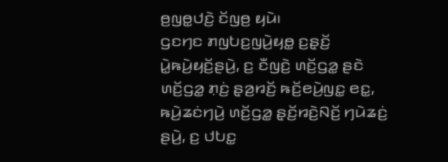ꤥ꤬ꤜꤥ꤭ꤓꤢꤧ꤬ ꤢꤩꤜꤥ꤬ ꤟꤣꤧ꤯
ꤞꤢꤚꤢ ꤊꤜꤝꤢ꤬ꤜꤣꤧ꤬ꤟꤥ꤭ ꤢ꤬ꤔ꤫ꤢꤩ꤬ ꤣꤧ꤭ꤒꤣꤧ꤬ꤟꤢꤩ꤬ꤔꤣꤧ꤬, ꤢ꤬ ꤢꤪꤜꤢꤧ꤬ ꤛꤢꤩ꤬ꤞꤤ꤭ ꤔꤢꤧ ꤛꤢꤩ꤬ꤞꤤ꤭ ꤊ꤫ꤢꤦ꤬ ꤔ꤫ꤤ꤬ꤙꤢꤩ꤬ ꤒꤢꤩ꤬ꤕꤣꤧ꤬ꤜꤢ꤭ ꤕꤢ꤭, ꤒꤣꤧ꤬ꤘꤢꤦꤚꤣꤧ꤬ ꤛꤢꤩ꤬ꤞꤤ꤭ ꤔ꤫ꤢꤩ꤬ꤙꤢꤧ꤬ꤡꤢꤩ꤬ ꤚꤣꤧꤘꤢꤦ꤬ ꤔꤣꤧ꤬, ꤢ꤬ ꤓꤝꤢ꤭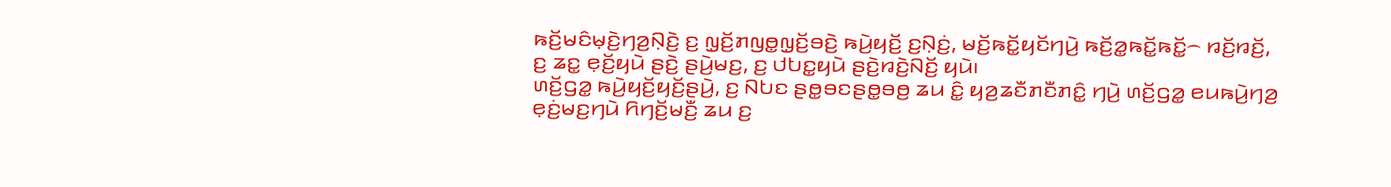ꤒꤢꤩ꤬ꤗꤢꤨꤗ꤫ꤢꤧ꤬ꤚꤤ꤬ꤡ꤫ꤢꤧ꤬ ꤢ꤬ ꤜ꤫ꤢꤩ꤬ꤊꤜꤥ꤭ꤜ꤫ꤢꤩ꤬ꤋꤢꤧ꤬ ꤒꤣꤧ꤬ꤟꤢꤩ꤬ ꤢ꤬ꤡ꤫ꤢꤦ꤬, ꤗꤢꤩ꤬ꤒꤢꤩ꤭ꤟꤢꤩꤚꤣꤧ꤬ ꤒꤢꤩ꤬ꤤ꤭ꤒꤢꤩ꤭ꤒꤢꤩ꤭꤮ ꤙꤢꤩ꤬ꤙꤢꤩ꤬, ꤢ꤬ ꤘꤢ꤭ ꤕ꤫ꤢꤩ꤬ꤟꤣꤧ ꤔꤢꤧ꤬ ꤔꤣꤧ꤬ꤗꤢ꤬, ꤢ꤬ ꤓꤝꤢ꤭ꤟꤣꤧ ꤔꤢꤧ꤬ꤙꤢꤧ꤬ꤡꤢꤩ꤬ ꤟꤣꤧ꤯
ꤛꤢꤩ꤬ꤞꤤ꤭ ꤒꤣꤧ꤬ꤟꤢꤩ꤬ꤟꤢꤩ꤬ꤔꤣꤧ꤬, ꤢ꤬ ꤡꤝꤢ ꤔꤥ꤭ꤋꤢꤔꤥ꤭ꤋꤥ꤬ ꤘꤣ ꤢꤨ꤭ ꤟꤤ꤬ꤘꤢꤪꤊꤢꤪꤊꤢꤨ꤭ ꤚꤣꤧ꤬ ꤛꤢꤩ꤬ꤞꤤ꤭ ꤕꤣꤒꤣꤧ꤬ꤚꤤ꤬ ꤕ꤫ꤢꤦ꤬ꤗꤢ꤬ꤚꤣꤧ ꤖꤚꤢꤩ꤬ꤗꤢꤪ꤬ ꤘꤣ ꤢ꤬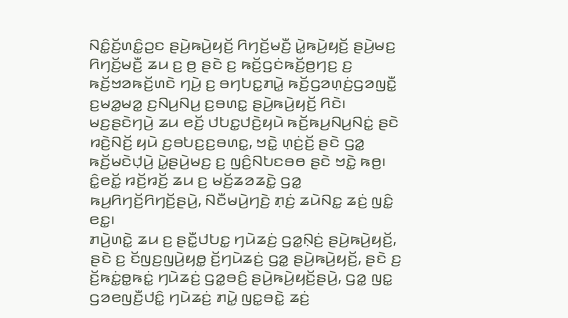ꤡꤢꤨ꤭ꤢꤩ꤬ꤛꤢꤨ꤭ꤑꤢ ꤔꤣꤧ꤬ꤒꤣꤧ꤬ꤟꤢꤩ꤬ ꤖꤚꤢꤩ꤬ꤗꤢꤪ꤬ ꤣꤧ꤭ꤒꤣꤧ꤬ꤟꤢꤩ꤬ ꤔꤣꤧ꤬ꤗꤢ꤬ ꤖꤚꤢꤩ꤬ꤗꤢꤪ꤬ ꤘꤣ ꤢ꤬ ꤥ꤬ ꤔꤢꤧ ꤢ꤬ ꤒꤢꤩ꤬ꤞꤢꤦꤒꤢꤩ꤬ꤥ꤬ꤚꤢ꤬ ꤢ꤬ ꤒꤢꤩ꤬ꤠꤤꤒꤢꤩ꤬ꤛꤢꤧ ꤚꤣꤧ꤬ ꤢ꤬ ꤋꤚꤝꤢ꤭ꤊꤣꤧ꤭ ꤒꤢꤩ꤬ꤞꤤꤛ꤫ꤢꤦ꤬ꤞꤤꤜꤢꤪ꤭ ꤢ꤬ꤗꤤ꤭ꤗꤤ꤭ ꤢ꤬ꤡꤣ꤬ꤡꤣ꤬ ꤢ꤬ꤋꤛꤢ꤭ ꤔꤣꤧ꤬ꤒꤣꤧ꤬ꤟꤢꤩ꤬ ꤖꤢꤧ꤯
ꤗꤢ꤬ꤔꤢꤧꤚꤣꤧ꤬ ꤘꤣ ꤕꤢꤩ꤬ ꤓꤝꤢ꤭ꤓꤢꤧ꤬ꤟꤣꤧ ꤒꤢꤩ꤬ꤒꤣ꤬ꤡꤣ꤬ꤡꤢꤦ꤭ ꤔꤢꤧ ꤙꤢꤧ꤬ꤡꤢꤩ꤬ ꤟꤣꤧ ꤢ꤬ꤋꤝꤢ꤬ꤢ꤬ꤋꤛꤢ꤭, ꤠꤢꤧ꤭ ꤛ꤫ꤢꤦ꤬ꤢꤩ꤬ ꤔꤢꤧ ꤞꤤ꤭ ꤒꤢꤩ꤬ꤗꤢꤧꤓ꤫ꤣꤧ꤬ ꤣꤧ꤭ꤔꤣꤧ꤬ꤗꤢ꤬ ꤢ꤬ ꤜꤢꤨ꤬ꤡꤝꤢꤋꤥ ꤔꤢꤧ ꤠꤢꤧ꤭ ꤒꤥ꤬꤯ ꤢꤨ꤭ꤕꤢꤩ꤭ ꤙꤢꤩ꤬ꤙꤢꤩ꤬ ꤘꤣ ꤢ꤬ ꤗꤢꤩ꤬ꤘꤤꤘꤢꤧ꤭ ꤞꤤ꤭ ꤒꤣ꤬ꤖꤚꤢꤩ꤬ꤖꤚꤢꤩ꤬ꤔꤣꤧ꤬, ꤡꤢꤪꤗꤣꤧ꤬ꤚꤢꤧ꤬ ꤊ꤫ꤢꤦ꤬ ꤘꤣꤧꤡꤢ꤭ ꤘꤢꤦ꤬ ꤜꤢꤨ꤭ ꤕꤢ꤭꤯
ꤊꤣꤧ꤬ꤛꤢꤧ꤭ ꤘꤣ ꤢ꤬ ꤔꤢꤪ꤭ꤓꤝꤢ꤭ ꤚꤣꤧꤘꤢꤦ꤬ ꤞꤤ꤭ꤡ꤫ꤢꤦ꤬ ꤔꤣꤧ꤬ꤒꤣꤧ꤬ꤟꤢꤩ꤬, ꤔꤢꤧ ꤢ꤬ ꤢꤩꤜꤢ꤬ꤜꤣꤧ꤬ꤟꤥ꤭ ꤢꤩ꤬ꤚꤣꤧꤘꤢꤦ꤬ ꤞꤤ꤭ ꤔꤣꤧ꤬ꤒꤣꤧ꤬ꤟꤢꤩ꤬, ꤔꤢꤧ ꤢ꤬ ꤢꤩ꤬ꤒꤢꤦ꤭ꤥ꤭ꤒꤢꤦ꤭ ꤚꤣꤧꤘꤢꤦ꤬ ꤞꤤ꤭ꤋꤢꤨ꤬ ꤔꤣꤧ꤬ꤒꤣꤧ꤬ꤟꤢꤩ꤬ꤔꤣꤧ꤬, ꤞꤤ꤭ ꤜꤢ꤭ ꤞꤤꤕꤜꤢꤪ꤬ꤓꤢꤨ꤭ ꤚꤣꤧꤘꤢꤦ꤬ ꤊꤣꤧ꤭ ꤜꤢ꤭ꤋꤢꤧ꤭ ꤘꤢꤦ꤬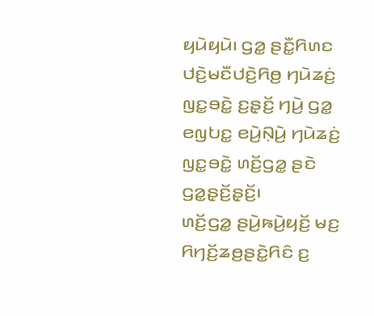ꤟꤣꤧꤟꤣꤧ꤯ ꤞꤤ꤭ ꤔꤢꤪ꤭ꤖꤛꤢ ꤓꤢꤧ꤬ꤗꤢꤪꤓꤢꤧ꤬ꤖꤥ꤬ ꤚꤣꤧꤘꤢꤦ꤬ ꤜꤢ꤭ꤋꤢꤧ꤭ ꤢ꤬ꤔ꤫ꤢꤩ꤬ ꤚꤣꤧ꤬ ꤞꤤ꤭ ꤕꤜꤝꤢ꤭ ꤕꤣꤧ꤬ꤡ꤫ꤣꤧ꤬ ꤚꤣꤧꤘꤢꤦ꤬ ꤜꤢ꤭ꤋꤢꤧ꤭ ꤛꤢꤩ꤬ꤞꤤ꤭ ꤔꤢꤧ ꤞꤤ꤭ꤔ꤫ꤢꤩ꤬ꤔ꤫ꤢꤩ꤬꤯
ꤛꤢꤩ꤬ꤞꤤ꤭ ꤔꤣꤧ꤬ꤒꤣꤧ꤬ꤟꤢꤩ꤬ ꤗꤢ꤬ ꤖꤚꤢꤩ꤬ꤘꤥ꤬ꤔꤢꤧ꤭ꤖꤢꤨ ꤢ꤬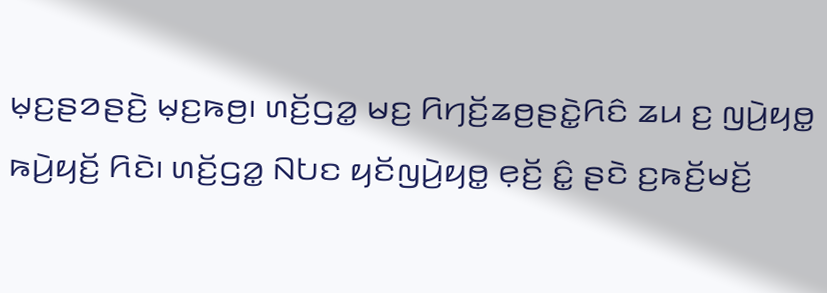ꤗ꤫ꤢ꤬ꤔꤤꤔꤢꤧ꤬ ꤗ꤫ꤢ꤬ꤒꤥ꤬꤯ ꤛꤢꤩ꤬ꤞꤤ꤭ ꤗꤢ꤬ ꤖꤚꤢꤩ꤬ꤘꤥ꤬ꤔꤢꤧ꤭ꤖꤢꤨ ꤘꤣ ꤢ꤬ ꤜꤣꤧ꤬ꤟꤥ꤭ ꤒꤣꤧ꤬ꤟꤢꤩ꤬ ꤖꤢꤧ꤯ ꤛꤢꤩ꤬ꤞꤤ꤭ ꤡꤝꤢ ꤟꤢꤩꤜꤣꤧ꤬ꤟꤥ꤭ ꤕ꤫ꤢꤩ꤬ ꤢꤨ꤭ ꤔꤢꤧ ꤢ꤬ꤒꤢꤩ꤬ꤗꤢꤩ꤬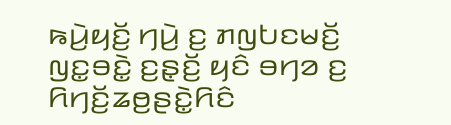ꤒꤣꤧ꤬ꤟꤢꤩ꤬ ꤚꤣꤧ꤬ ꤢ꤬ ꤊꤜꤝꤢꤗꤢꤩ꤬ ꤜꤢ꤭ꤋꤢꤧ꤭ ꤢ꤬ꤔ꤫ꤢꤩ꤬ ꤟꤢꤨ ꤋꤚꤤ ꤢ꤬ ꤖꤚꤢꤩ꤬ꤘꤥ꤬ꤔꤢꤧ꤭ꤖꤢꤨ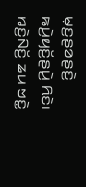ꤗ꤫ꤢ꤬ꤔꤤꤔꤢꤧ꤬ ꤒꤣꤧ꤬ꤟꤢꤩ꤬ꤔꤣꤧ꤬ ꤖꤢꤧ꤯
ꤙꤢꤧ꤬ꤡꤢꤩ꤬ ꤘꤣ ꤠꤢꤧ꤭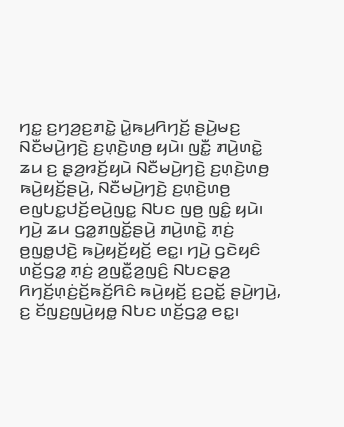ꤚꤢ꤭ ꤢ꤬ꤚꤤ꤬ꤢ꤬ꤊꤢꤧ꤭ ꤣꤧ꤭ꤒꤣ꤬ꤖꤚꤢꤩ꤬ ꤔꤣꤧ꤬ꤗꤢ꤬ ꤡꤢꤪꤗꤣꤧ꤬ꤚꤢꤧ꤬ ꤢ꤬ꤛ꤫ꤢꤧ꤬ꤛꤥ꤬ ꤟꤣꤧ꤯ ꤜꤢꤪ꤭ ꤊꤣꤧ꤬ꤛꤢꤧ꤭ ꤘꤣ ꤢ꤬ ꤔ꤫ꤤ꤬ꤙꤢꤩ꤬ꤟꤣꤧ ꤡꤢꤪꤗꤣꤧ꤬ꤚꤢꤧ꤬ ꤢ꤬ꤛ꤫ꤢꤧ꤬ꤛꤥ꤬ ꤒꤣꤧ꤬ꤟꤢꤩ꤬ꤔꤣꤧ꤬, ꤡꤢꤪꤗꤣꤧ꤬ꤚꤢꤧ꤬ ꤢ꤬ꤛ꤫ꤢꤧ꤬ꤛꤥ꤬ ꤕꤜꤝꤢ꤭ꤓꤢꤩ꤬ꤕꤣꤧ꤬ꤜꤢ꤭ ꤡꤝꤢ ꤜꤥ꤬ ꤜꤢꤨ꤭ ꤟꤣꤧ꤯
ꤚꤣꤧ꤬ ꤘꤣ ꤞꤤ꤭ꤊꤜꤢꤩ꤭ꤔꤣꤧ꤬ ꤊꤣꤧ꤬ꤛꤢꤧ꤭ ꤊ꤫ꤢꤦ꤬ ꤥ꤬ꤜꤥ꤭ꤓꤢꤧ꤬ ꤒꤣꤧ꤬ꤟꤢꤩ꤬ꤟꤢꤩ꤬ ꤕꤢ꤭꤯ ꤚꤣꤧ꤬ ꤞꤢꤧꤟꤢꤨ ꤛꤢꤩ꤬ꤞꤤ꤭ ꤊ꤫ꤢꤦ꤬ ꤤ꤬ꤜꤢꤪ꤭ꤤ꤬ꤜꤢꤨ꤬ ꤡꤝꤢꤔ꤫ꤤ꤬ ꤖꤚꤢꤩ꤬ꤛ꤫ꤢꤦ꤬ꤢꤩ꤬ꤒꤢꤩ꤬ꤖꤢꤨ ꤒꤣꤧ꤬ꤟꤢꤩ꤬ ꤢ꤬ꤑꤢꤩ꤭ ꤔꤣꤧ꤬ꤚꤣꤧ꤬, ꤢ꤬ ꤢꤩꤜꤢ꤬ꤜꤣꤧ꤬ꤟꤥ꤭ ꤡꤝꤢ ꤛꤢꤩ꤬ꤞꤤ꤭ ꤕꤢ꤭꤯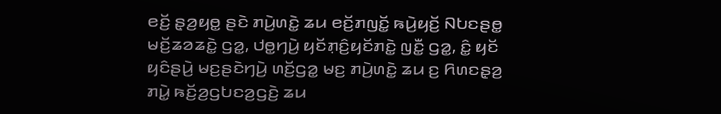ꤕꤢꤩ꤬ ꤔ꤫ꤤ꤬ꤟꤥ꤭ ꤔꤢꤧ ꤊꤣꤧ꤬ꤛꤢꤧ꤭ ꤘꤣ ꤕꤢꤩ꤬ꤊꤜꤢꤩ꤭ ꤒꤣꤧ꤬ꤟꤢꤩ꤬ ꤡꤝꤢꤔꤥ꤭ ꤗꤢꤩ꤬ꤘꤤꤘꤢꤧ꤭ ꤞꤤ꤭, ꤓꤥ꤭ꤚꤣꤧ꤬ ꤟꤢꤩꤊ꤫ꤢꤨ꤬ꤟꤢꤩꤊꤢꤧ꤭ ꤜꤢꤪ꤭ ꤞꤤ꤭, ꤢꤨ꤭ ꤟꤢꤩ ꤟꤢꤨꤔꤣꤧ꤬ ꤗꤢ꤬ꤔꤢꤧꤚꤣꤧ꤬ ꤛꤢꤩ꤬ꤞꤤ꤭ ꤗꤢ꤬ ꤊꤣꤧ꤬ꤛꤢꤧ꤭ ꤘꤣ ꤢ꤬ ꤖꤛꤢꤔ꤫ꤤ꤬ ꤊꤣꤧ꤭ ꤒꤢꤩ꤬ꤤ꤬ꤞꤝꤢꤤ꤬ꤞꤢꤧ꤬ ꤘꤣ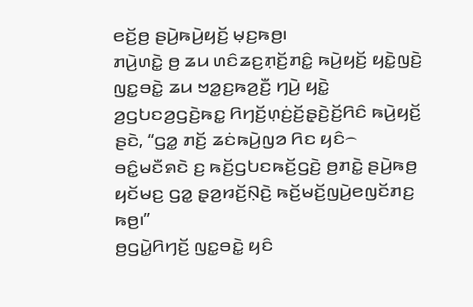ꤕꤢꤩ꤬ꤥ꤬ ꤔꤣꤧ꤬ꤒꤣꤧ꤬ꤟꤢꤩ꤬ ꤗ꤫ꤢ꤬ꤒꤥ꤬꤯
ꤊꤣꤧ꤬ꤛꤢꤧ꤭ ꤥ꤬ ꤘꤣ ꤛꤢꤨꤘꤢ꤬ꤊ꤫ꤢꤩ꤬ꤊꤢꤨ꤭ ꤒꤣꤧ꤬ꤟꤢꤩ꤬ ꤟꤢꤧ꤭ꤜꤢꤧ꤬ ꤜꤢ꤭ꤋꤢꤧ꤭ ꤘꤣ ꤠꤤ꤭ꤢ꤬ꤒꤤ꤬ꤢꤪ꤬ ꤚꤣꤧ꤬ ꤟꤢꤧ꤭ ꤤ꤬ꤞꤝꤢꤤ꤬ꤞꤢꤧ꤬ꤒꤢ꤭ ꤖꤚꤢꤩ꤬ꤛ꤫ꤢꤦ꤬ꤢꤩ꤬ꤔ꤫ꤢꤧ꤬ꤢꤩ꤬ꤖꤢꤨ ꤒꤣꤧ꤬ꤟꤢꤩ꤬ ꤔꤢꤧ, “ꤞꤤ꤭ ꤊꤢꤩ꤬ ꤘꤢꤦꤒꤣꤧ꤬ꤜꤤ ꤖꤢ ꤟꤢꤨ꤮ ꤋꤢꤨ꤭ꤗꤢꤪꤎꤢꤧ ꤢ꤬ ꤒꤢꤩ꤬ꤞꤝꤢꤒꤢꤩ꤬ꤞꤢꤧ꤬ ꤥ꤬ꤊꤢꤧ꤭ ꤔꤣꤧ꤬ꤒꤥ꤬ ꤟꤢꤩꤗꤢ꤬ ꤞꤤ꤭ ꤔ꤫ꤤ꤬ꤙꤢꤩ꤬ꤡ꤫ꤢꤧ꤬ ꤒꤢꤩ꤬ꤗꤢꤩ꤬ꤜꤣꤧ꤬ꤕꤜꤢꤩꤊꤢ꤬ ꤒꤥ꤬꤯”
ꤥ꤬ꤞꤣꤧ꤭ꤖꤚꤢꤩ꤬ ꤜꤢ꤭ꤋꤢꤧ꤭ ꤟꤢꤨ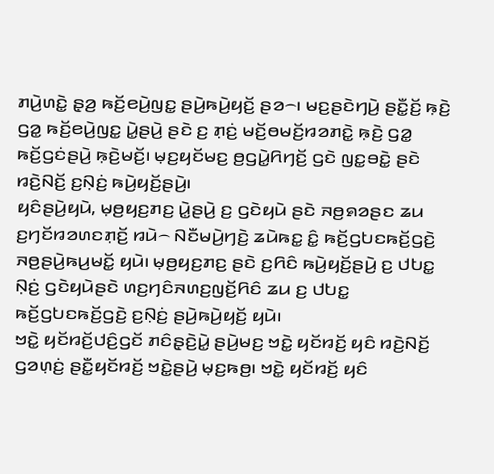ꤊꤣꤧ꤬ꤛꤢꤧ꤭ ꤔ꤫ꤤ꤬ ꤒꤢꤩ꤬ꤕꤣꤧ꤬ꤜꤢ꤭ ꤔꤣꤧ꤬ꤒꤣꤧ꤬ꤟꤢꤩ꤬ ꤔꤤ꤮꤯ ꤗꤢ꤬ꤔꤢꤧꤚꤣꤧ꤬ ꤔꤢꤪ꤭ꤢꤩ꤬ ꤒ꤫ꤢꤧ꤬ ꤞꤤ꤭ ꤒꤢꤩ꤬ꤕꤣꤧ꤬ꤜꤢ꤭ ꤣꤧ꤭ꤔꤣꤧ꤬ ꤔꤢꤧ ꤢ꤬ ꤊ꤫ꤢꤦ꤬ ꤗꤢꤩ꤬ꤥꤗꤢꤩ꤬ꤙꤤꤊꤢꤧ꤭ ꤒ꤫ꤢꤧ꤬ ꤞꤤ꤭ ꤒꤢꤩ꤬ꤞꤢꤦꤔꤣꤧ꤬ ꤒ꤫ꤢꤧ꤬ꤗꤢꤩ꤬꤯ ꤗ꤫ꤢ꤬ꤟꤢꤩꤗꤢ꤬ ꤥ꤬ꤞꤣꤧ꤭ꤖꤚꤢꤩ꤬ ꤞꤢꤧ ꤜꤢ꤭ꤋꤢꤧ꤭ ꤔꤢꤧ ꤙꤢꤧ꤬ꤡꤢꤩ꤬ ꤢ꤬ꤡ꤫ꤢꤦ꤬ ꤒꤣꤧ꤬ꤟꤢꤩ꤬ꤔꤣꤧ꤬꤯
ꤟꤢꤨꤔꤣꤧ꤬ꤟꤣꤧ, ꤗ꤫ꤥ꤬ꤟꤢ꤬ꤊꤢ꤬ ꤣꤧ꤭ꤔꤣꤧ꤬ ꤢ꤬ ꤞꤢꤧꤟꤣꤧ ꤔꤢꤧ ꤏꤥ꤬ꤎꤤꤔꤢ ꤘꤣ ꤢ꤬ꤚꤢꤩꤙꤤꤛꤢꤊ꤫ꤢꤩ꤬ ꤙꤣꤧ꤮ ꤡꤢꤪꤗꤣꤧ꤬ꤚꤢꤧ꤬ ꤘꤣꤧꤒꤢ꤭ ꤢꤨ꤭ ꤒꤢꤩ꤬ꤞꤝꤢꤒꤢꤩ꤬ꤞꤢꤧ꤬ ꤏꤥ꤬ꤔꤣꤧ꤬ꤒꤣ꤬ꤗꤢꤩ꤭ ꤟꤣꤧ꤯ ꤗ꤫ꤥ꤬ꤟꤢ꤬ꤊꤢ꤬ ꤔꤢꤧ ꤢ꤬ꤖꤢꤨ ꤒꤣꤧ꤬ꤟꤢꤩ꤬ꤔꤣꤧ꤬ ꤢ꤬ ꤓꤝꤢ꤭ ꤡ꤫ꤢꤦ꤬ ꤞꤢꤧꤟꤣꤧꤔꤢꤧ ꤛꤢ꤬ꤚꤢꤨꤏꤛꤢ꤬ꤜꤢꤩ꤬ꤖꤢꤨ ꤘꤣ ꤢ꤬ ꤓꤝꤢ꤭ ꤒꤢꤩ꤬ꤞꤝꤢꤒꤢꤩ꤬ꤞꤢꤧ꤬ ꤢ꤬ꤡ꤫ꤢꤦ꤬ ꤔꤣꤧ꤬ꤒꤣꤧ꤬ꤟꤢꤩ꤬ ꤟꤣꤧ꤯
ꤠꤢꤧ꤭ ꤟꤢꤩꤙꤢꤩ꤬ꤓꤢꤨ꤬ꤞꤢꤩ ꤊꤢꤨꤔ꤫ꤢꤧ꤬ꤣꤧ꤭ ꤔꤣꤧ꤬ꤗꤢ꤬ ꤠꤢꤧ꤭ ꤟꤢꤩꤙꤢꤩ꤬ ꤟꤢꤨ ꤙꤢꤧ꤬ꤡꤢꤩ꤬ ꤞꤤꤛ꤫ꤢꤦ꤬ ꤔꤢꤪ꤭ꤟꤢꤩꤙꤢꤩ꤬ ꤠꤢꤧ꤭ꤔꤣꤧ꤬ ꤗ꤫ꤢ꤬ꤒꤥ꤬꤯ ꤠꤢꤧ꤭ ꤟꤢꤩꤙꤢꤩ꤬ ꤟꤢꤨ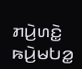ꤊꤣꤧ꤬ꤛꤢꤧ꤭ ꤒꤣꤧ꤬ꤗꤝꤤ꤭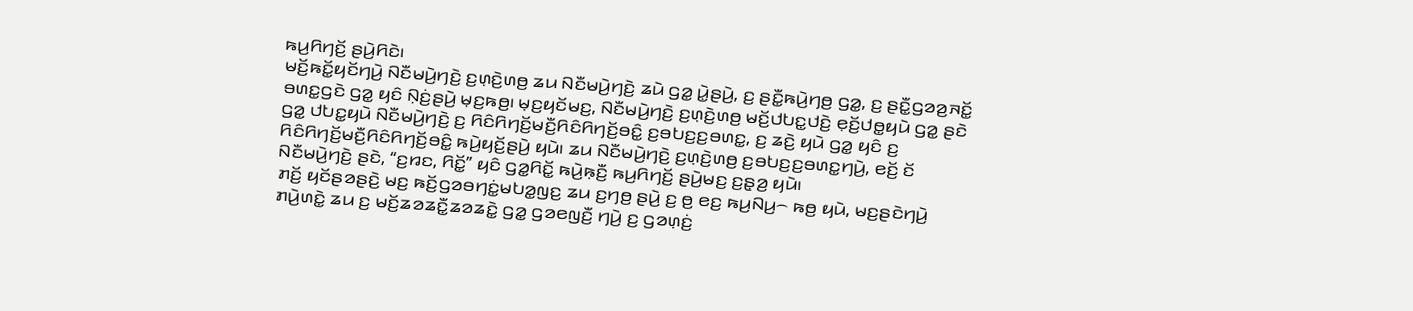ꤒꤣ꤬ꤖꤚꤢꤩ꤬ ꤔꤣꤧ꤬ꤖꤢꤧ꤯
ꤗꤢꤩ꤬ꤒꤢꤩ꤭ꤟꤢꤩꤚꤣꤧ꤬ ꤡꤢꤪꤗꤣꤧ꤬ꤚꤢꤧ꤬ ꤢ꤬ꤛ꤫ꤢꤧ꤬ꤛꤥ꤬ ꤘꤣ ꤡꤢꤪꤗꤣꤧ꤬ꤚꤢꤧ꤬ ꤘꤣꤧ ꤞꤤ꤭ ꤣꤧ꤭ꤔꤣꤧ꤬, ꤢ꤬ ꤔꤢꤪ꤭ꤒꤣꤧ꤬ꤚꤥ꤬ ꤞꤤ꤭, ꤢ꤬ ꤔꤢꤪ꤭ꤞꤤꤤ꤬ꤏꤢꤩ꤭ ꤋꤛꤢ꤭ꤞꤢꤧ ꤞꤤ꤭ ꤟꤢꤨ ꤡ꤫ꤢꤦ꤬ꤔꤣꤧ꤬ ꤗ꤫ꤢ꤬ꤒꤥ꤬꤯ ꤗ꤫ꤢ꤬ꤟꤢꤩꤗꤢ꤬, ꤡꤢꤪꤗꤣꤧ꤬ꤚꤢꤧ꤬ ꤢ꤬ꤛ꤫ꤢꤧ꤬ꤛꤥ꤬ ꤗꤢꤩ꤬ꤓꤝꤢ꤭ꤓꤢꤧ꤬ ꤕ꤫ꤢꤩ꤬ꤓꤥ꤭ꤟꤣꤧ ꤞꤤ꤭ ꤔꤢꤧ ꤞꤤ꤭ ꤓꤝꤢ꤭ꤟꤣꤧ ꤡꤢꤪꤗꤣꤧ꤬ꤚꤢꤧ꤬ ꤢ꤬ ꤖꤢꤨꤖꤚꤢꤩ꤬ꤗꤢꤪ꤬ꤖꤢꤨꤖꤚꤢꤩ꤬ꤋꤢꤨ꤭ ꤢ꤬ꤋꤝꤢ꤬ꤢ꤬ꤋꤛꤢ꤭, ꤢ꤬ ꤘꤢꤧ꤬ ꤟꤣꤧ ꤞꤤ꤭ ꤟꤢꤨ ꤢ꤬ ꤖꤢꤨꤖꤚꤢꤩ꤬ꤗꤢꤪ꤬ꤖꤢꤨꤖꤚꤢꤩ꤬ꤋꤢꤨ꤭ ꤒꤣꤧ꤬ꤟꤢꤩ꤬ꤔꤣꤧ꤬ ꤟꤣꤧ꤯ ꤘꤣ ꤡꤢꤪꤗꤣꤧ꤬ꤚꤢꤧ꤬ ꤢ꤬ꤛ꤫ꤢꤧ꤬ꤛꤥ꤬ ꤢ꤬ꤋꤝꤢ꤬ꤢ꤬ꤋꤛꤢ꤭ꤚꤣꤧ꤬, ꤕꤢꤩ꤬ ꤢꤩ ꤡꤢꤪꤗꤣꤧ꤬ꤚꤢꤧ꤬ ꤔꤢꤧ, “ꤢ꤬ꤙꤢ, ꤖꤢꤩ꤭” ꤟꤢꤨ ꤞꤤ꤭ꤖꤢꤩ꤭ ꤒꤣꤧ꤬ꤒ꤫ꤢꤪ꤬ ꤒꤣ꤬ꤖꤚꤢꤩ꤬ ꤔꤣꤧ꤬ꤗꤢ꤬ ꤢ꤬ꤔ꤫ꤤ꤬ ꤟꤣꤧ꤯
ꤊꤢꤩ꤬ ꤟꤢꤩꤔꤤꤔꤢꤧ꤬ ꤗꤢ꤬ ꤒꤢꤩ꤬ꤞꤤꤋꤚꤢꤦ꤭ꤗꤝꤤ꤭ꤜꤢ꤬ ꤘꤣ ꤢ꤬ꤚꤥ꤬ ꤔꤣꤧ꤬ ꤢ꤬ ꤥ꤬ ꤕꤢ꤬ ꤒꤣ꤬ꤡꤣ꤬꤮ ꤒꤥ꤬ ꤟꤣꤧ, ꤗꤢ꤬ꤔꤢꤧꤚꤣꤧ꤬ ꤊꤣꤧ꤬ꤛꤢꤧ꤭ ꤘꤣ ꤢ꤬ ꤗꤢꤩ꤬ꤘꤤꤘꤢꤪ꤭ꤘꤤꤘꤢꤧ꤭ ꤞꤤ꤭ ꤞꤤꤕꤜꤢꤪ꤬ ꤚꤣꤧ꤬ ꤢ꤬ ꤞꤤꤛ꤫ꤢꤦ꤬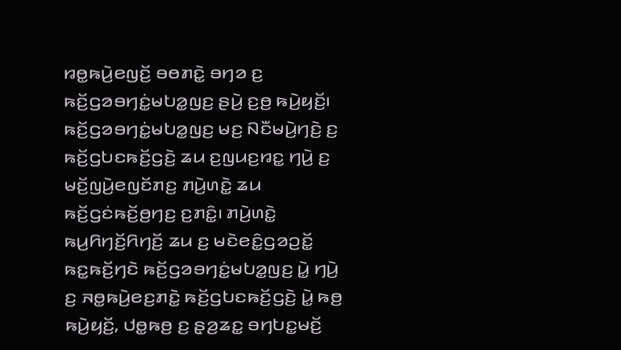ꤙꤥ꤭ꤒꤣꤧ꤬ꤕꤜꤢꤩ꤬ ꤋꤥꤊꤢꤧ꤭ ꤋꤚꤤ ꤢ꤬ ꤒꤢꤩ꤬ꤞꤤꤋꤚꤢꤦ꤭ꤗꤝꤤ꤭ꤜꤢ꤬ ꤔꤣꤧ꤬ ꤢ꤬ꤥ꤬ ꤒꤣꤧ꤬ꤟꤢꤩ꤬꤯
ꤒꤢꤩ꤬ꤞꤤꤋꤚꤢꤦ꤭ꤗꤝꤤ꤭ꤜꤢ꤬ ꤗꤢ꤬ ꤡꤢꤪꤗꤣꤧ꤬ꤚꤢꤧ꤬ ꤢ꤬ ꤒꤢꤩ꤬ꤞꤝꤢꤒꤢꤩ꤬ꤞꤢꤧ꤬ ꤘꤣ ꤢ꤬ꤜꤣꤢ꤬ꤙꤢ꤭ ꤚꤣꤧ꤬ ꤢ꤬ ꤗꤢꤩ꤬ꤜꤣꤧ꤬ꤕꤜꤢꤩꤊꤢ꤬ ꤊꤣꤧ꤬ꤛꤢꤧ꤭ ꤘꤣ ꤒꤢꤩ꤬ꤞꤢꤦꤒꤢꤩ꤬ꤥ꤬ꤚꤢ꤬ ꤢ꤬ꤊꤢꤨ꤭꤯ ꤊꤣꤧ꤬ꤛꤢꤧ꤭ ꤒꤣ꤬ꤖꤚꤢꤩ꤬ꤖꤚꤢꤩ꤬ ꤘꤣ ꤢ꤬ ꤗꤢꤧꤕꤢꤨ꤭ꤞꤤꤑꤢꤩ꤭ ꤒꤢ꤭ꤒꤢꤩ꤬ꤚꤢꤧ ꤒꤢꤩ꤬ꤞꤤꤋꤚꤢꤦ꤭ꤗꤝꤤ꤭ꤜꤢ꤬ ꤣꤧ꤭ ꤚꤣꤧ꤬ ꤢ꤬ ꤏꤥ꤭ꤒꤣꤧ꤬ꤕꤢ꤬ꤊꤢꤧ꤭ ꤒꤢꤩ꤬ꤞꤝꤢꤒꤢꤩ꤬ꤞꤢꤧ꤬ ꤣꤧ꤭ ꤒꤥ꤬ ꤒꤣꤧ꤬ꤟꤢꤩ꤬, ꤓꤥ꤭ꤒꤥ꤬ ꤢ꤬ ꤔ꤫ꤤ꤬ꤘꤢ꤭ ꤋꤚꤝꤢ꤭ꤗꤢꤩ꤬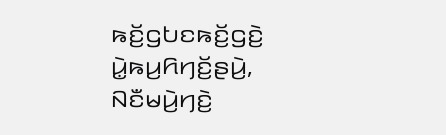ꤒꤢꤩ꤬ꤞꤝꤢꤒꤢꤩ꤬ꤞꤢꤧ꤬ ꤣꤧ꤭ꤒꤣ꤬ꤖꤚꤢꤩ꤬ꤔꤣꤧ꤬, ꤡꤢꤪꤗꤣꤧ꤬ꤚꤢꤧ꤬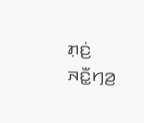ꤊ꤫ꤢꤦ꤬ ꤏꤢꤪ꤭ꤚꤤ꤬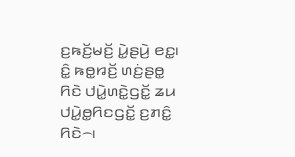ꤢ꤬ꤒꤢꤩ꤬ꤗꤢꤩ꤬ ꤣꤧ꤭ꤔꤣꤧ꤬ ꤕꤢ꤭꤯
ꤢꤨ꤭ ꤒꤥ꤭ꤙꤢꤩ꤬ ꤛꤢꤦ꤬ꤔꤥ꤭ ꤖꤢꤧ ꤓꤣꤧ꤭ꤛꤢꤧ꤭ꤞꤢꤩ꤭ ꤘꤣ ꤓꤣꤧ꤭ꤥ꤭ꤖꤢꤞꤢꤩ꤭ ꤢ꤬ꤊꤢꤨ꤭ ꤖꤢꤧ꤮꤯